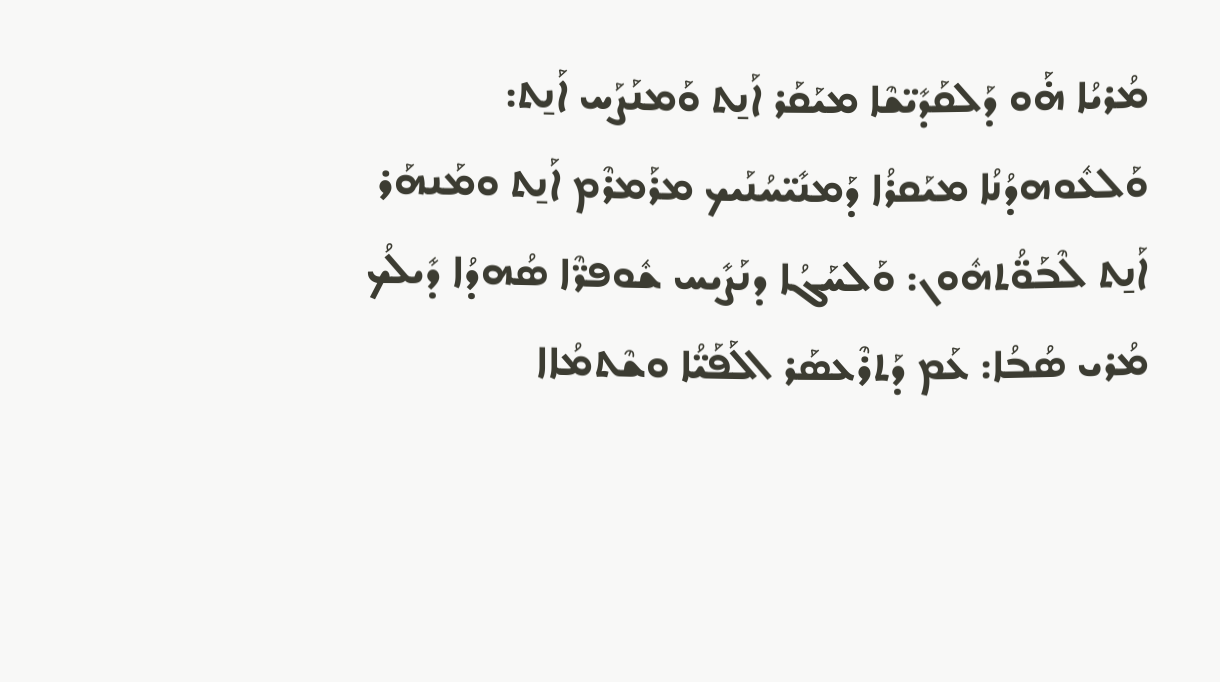ܡܳܪܝܳܐ ܗ̇ܰܘ ܕܰܠܩܰܕܺܝ̈ܫܶܐ ܡܝܰܩܰܪ ܐܰܢ̱ܬ ܘܰܡܢܰܨܰܚ ܐܰܢ̱ܬ: ܘܰܠܥܽܘܗܕܳܢܳܐ ܡܝܰܩܪܳܐ ܕܰܡܢܺܝ̈ܚܳܢܰܝܟ ܡܪܰܡܪܶܡ ܐܰܢ̱ܬ ܘܡܰܢܗܰܪ ܐܰܢ̱ܬ ܠܶܒܰܘ̈ܳܬܗܽܘܢ: ܘܰܠܚܰܓܳܐ ܕܢܰܨܺܝܚ ܫܽܘܦܪ̈ܶܐ ܣܳܗܕܳܐ ܕܺܝܠܳܟ ܡܳܪܝ ܣܳܒܳܐ: ܥܰܡ ܕܰܬܪܶܥܣܰܪ ܐܠܰܦܰܝ̈ܳܐ ܘܫܶܬܡܳܐܐ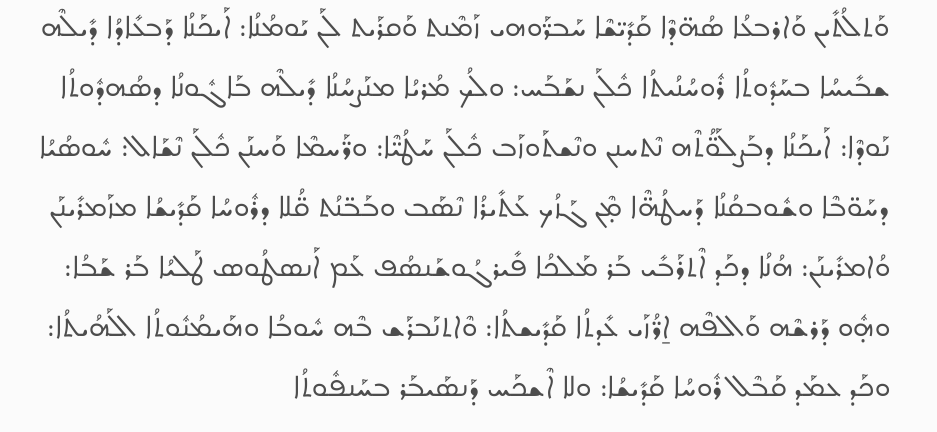ܘܰܬܠܳܬܺܝܢ ܘܰܐܪܒܥܳܐ ܣܳܗ̈ܕܶܐ ܩܰܕܺܝ̈ܫܶܐ ܚܰܒܪ̈ܰܘܗܝ ܙܰܡܶܢܬ ܘܰܩܪܰܝܬ ܠܰܢ ܝܰܘܡܳܢܳܐ: ܐܰܝܟܰܢܳܐ ܕܰܒܥܺܐܕܳܐ ܕܺܝܠܶܗ ܫܒܺܝܚܳܐ ܒܚܰܕܽܘܬܳܐ ܪܽܘܚܳܢܳܝܬܳܐ ܟܽܠܰܢ ܢܫܰܒܰܚ: ܘܠܳܟ ܡܳܪܝܳܐ ܡܢܰܨܚܳܢܳܐ ܕܺܝܠܶܗ ܒܰܐܓܽܘܢܳܐ ܕܣܳܗܕܽܘܬܳܐ ܢܰܘܕܶܐ: ܐܰܝܟܰܢܳܐ ܕܒܰܨܠܰܘ̈ܳܬܶܗ ܢܶܬܚܢܢ ܘܢܶܫܬܰܘܙܰܒ ܟܽܠܰܢ ܚܰܛܳܝ̈ܶܐ: ܘܪ̈ܰܚܡܶܐ ܘܰܚܢܰܢ ܟܽܠܰܢ ܢܶܫܰܐܠ: ܚܽܘܣܳܝܳܐ ܕܚܰܘ̈ܒܶܐ ܘܫܽܘܒܩܳܢܳܐ ܕܰܚܛܳܗ̈ܶܐ ܡ̣ܶܢ ܓܰܙܳܟ ܥܰܬܺܝܪܳܐ ܢܶܣܰܒ ܘܒܰܒ̈ܢܳܬ ܩ̈ܳܠܐ ܕܪܽܘܚܳܐ ܩܰܕܺܝܫܳܐ ܡܙܰܡܪܺܝܢܰܢ ܘܳܐܡܪܺܝܢܰܢ: ܗܳܢܳܐ ܕܟܰܕ ܐܶܬܪܰܒܺܝ ܒܰܪ ܡܰܠܟܳܐ ܦܺܝܪܓܳܘܫܰܢܣܳܦ ܥܰܡ ܐܰܢܣܛܳܘܣ ܛܰܠܝܳܐ ܒܰܪ ܫܰܒܳܐ: ܘܗ̣ܽܘ ܕܰܪܫܶܗ ܘܰܐܠܦܶܗ ܐ̱ܪ̈ܳܙܰܝ ܥܺܕܬܳܐ ܩܰܕܺܝܫܬܳܐ: ܘܶܐܬܢܰܒܪܰܫ ܒܶܗ ܚܽܘܒܳܐ ܘܗܰܝܡܳܢܽܘܬܳܐ ܐܠܰܗܳܝܬܳܐ: ܘܟܰܕ ܥܡܰܕ ܩܰܒܶܠ ܪܽܘܚܳܐ ܩܰܕܺܝܫܳܐ: ܘܠܐ ܐܶܫܟܰܚ ܕܰܢܣܰܝܒܰܪ ܒܚܰܢܦܽܘܬܳܐ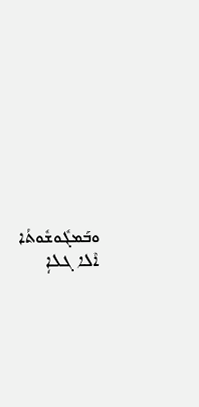ܘܒܰܡܓܽܘܫܽܘܬܳܐ ܐܶܠܐ ܓܠܐܴ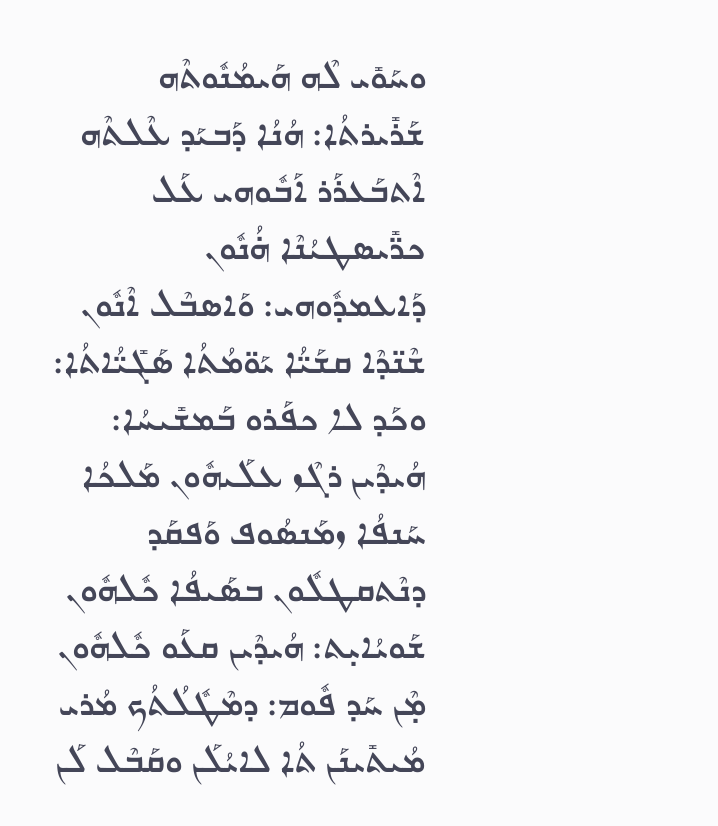ܘܚܰܘܺܝ ܠܶܗ ܗܰܝܡܳܢܽܘܬܶܗ ܫܰܪܺܝܪܬܳܐ: ܗܳܢܳܐ ܕܰܒܝܰܕ ܥܶܠܬܶܗ ܐܶܬܒܰܥܪܰܪ ܐܰܒܽܘܗܝ ܥܰܠ ܟܪ̈ܺܝܣܛܝܳܢܶܐ ܗ̇ܳܢܽܘܢ ܕܰܐܥܡܕܽܘܗܝ: ܘܰܐܣܒܶܠ ܐܶܢܽܘܢ ܫܶܢ̈ܕܶܐ ܩܫܰܝ̈ܳܐ ܝܰܘ̈ܡܳܬܳܐ ܣܰܓܺܝ̈ܳܐܬܳܐ: ܘܟܰܕ ܠܐ ܟܦܰܪܘ ܒܰܡܫܺܝܚܳܐ: ܗܳܝܕܶܝܢ ܪܓܶܙ ܥܠܰܝܗܽܘܢ ܡܰܠܟܳܐ ܚܰܢܦܳܐ ܙܡܰܢܣܳܘܦ ܘܰܦܩܰܕ ܕܢܶܬܩܛܠܽܘܢ ܒܣܰܝܦܳܐ ܟܽܠܗܽܘܢ ܫܰܘܝܳܐܝ̣ܬ: ܗܳܝܕܶܝܢ ܩܥܰܘ ܟܽܠܗܽܘܢ ܡ̣ܶܢ ܚܰܕ ܦܽܘܡ: ܕܡܶܛܽܠܳܬܳܟ ܡܳܪܝ ܡܳܝܬܺܝܢܰܢ ܬܳܐ ܠܐܝܳܠܰܢ ܘܩܰܒܶܠ ܠܰܢ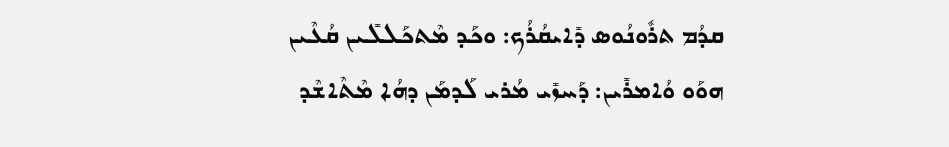ܩܕܳܡ ܬܪܽܘܢܳܘܣ ܕܺܐܝܩܳܪܳܟ: ܘܟܰܕ ܡܶܬܟܰܠܠܺܝܢ ܩܳܥܶܝܢ ܗܘܰܘ ܘܳܐܡܪܺܝܢ: ܕܰܚܙܺܝ ܡܳܪܝ ܠܰܕܡܰܢ ܕܗܳܐ ܡܶܬܶܐܫܶܕ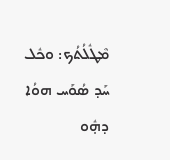ܡܶܛܽܠܳܬܳܟ: ܘܟܽܠ ܚܰܕ ܣܳܘܰܚ ܗܘܳܐ ܕܗ̣ܽܘ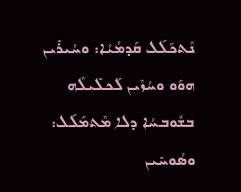ܢܶܬܟܰܠܰܠ ܩܰܕܡܳܝܳܐ: ܘܚܳܝܪܺܝܢ ܗܘܰܘ ܘܚܳܙܶܝܢ ܠܰܟܠܺܝܠܶܗ ܒܫܽܘܒܚܳܐ ܕܠܐ ܡܶܬܡܰܠܰܠ: ܘܣܳܘܚܺܝܢ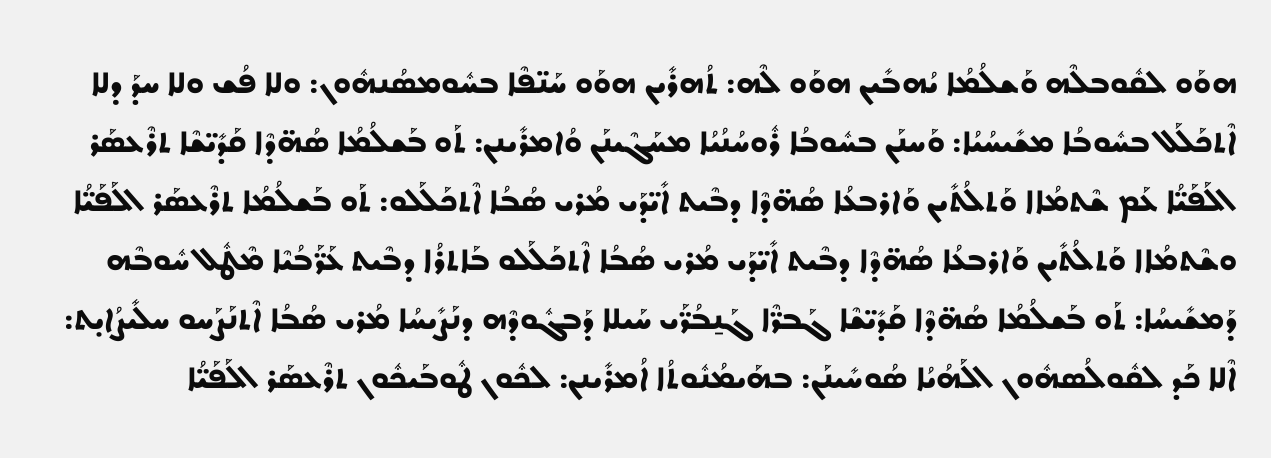ܗܘܰܘ ܠܩܽܘܒܠܶܗ ܘܰܫܠܳܡܳܐ ܝܳܗܒܺܝܢ ܗܘܰܘ ܠܶܗ: ܬܳܗܪܺܝܢ ܗܘܰܘ ܚܰܢ̈ܦܶܐ ܒܚܽܘܡܣܳܢܗܽܘܢ: ܘܠܐ ܦܳܫ ܘܠܐ ܚܕܰ ܕܠܐ ܐܶܬܟܰܠܰܠ ܒܚܽܘܒܳܐ ܡܫܺܝܚܳܝܳܐ: ܘܰܚܢܰܢ ܒܚܽܘܒܳܐ ܪܽܘܚܳܢܳܝܳܐ ܡܚܰܓܶܝܢܰܢ ܘܳܐܡܪܺܝܢܢ: ܬܰܘ ܒܰܫܠܳܡܳܐ ܣܳܗ̈ܕܶܐ ܩܰܕܺܝ̈ܫܶܐ ܬܪܶܥܣܰܪ ܐܠܰܦܰܝ̈ܳܐ ܥܰܡ ܫܶܬܡܳܐܐ ܘܰܬܠܳܬܺܝܢ ܘܰܐܪܒܥܳܐ ܣܳܗ̈ܕܶܐ ܕܒܶܝܬ ܐܺܝ̈ܕܰܝ ܡܳܪܝ ܣܳܒܳܐ ܐܶܬܟܰܠܰܠܘ: ܬܰܘ ܒܰܫܠܳܡܳܐ ܬܪܶܥܣܰܪ ܐܠܰܦܰܝ̈ܳܐ ܘܫܶܬܡܳܐܐ ܘܰܬܠܳܬܺܝܢ ܘܰܐܪܒܥܳܐ ܣܳܗ̈ܕܶܐ ܕܒܶܝܬ ܐܺܝ̈ܕܰܝ ܡܳܪܝ ܣܳܒܳܐ ܐܶܬܟܰܠܰܠܘ ܒܰܐܬܪܳܐ ܕܒܶܝܬ ܥܰܪ̈ܰܒܳܝܶܐ ܡܶܛܽܠ ܚܽܘܒܶܗ ܕܰܡܫܺܝܚܳܐ: ܬܰܘ ܒܰܫܠܳܡܳܐ ܣܳܗ̈ܕܶܐ ܩܰܕܺܝ̈ܫܶܐ ܓܰܒܪ̈ܶܐ ܓܰܢ̱ܒܳܪ̈ܰܝ ܚܰܝܠܐ ܕܰܒܓܽܘܕܶܗ ܕܢܰܨܺܝܚܳܐ ܡܳܪܝ ܣܳܒܳܐ ܐܶܬܢܰܨܰܚܘ ܚܠܺܝܨܳܐܝ̣ܬ: ܐܶܠܐ ܟܰܕ ܠܩܽܘܠܳܣܗܽܘܢ ܐܠܰܗܳܝܳܐ ܣܳܘܚܺܝܢܰܢ: ܒܗܰܝܡܳܢܽܘܬܳܐ ܐܳܡܪܺܝܢܢ: ܠܟܽܘܢ ܛܽܘܒܰܝܟܽܘܢ ܬܪܶܥܣܰܪ ܐܠܰܦܰܝ̈ܳܐ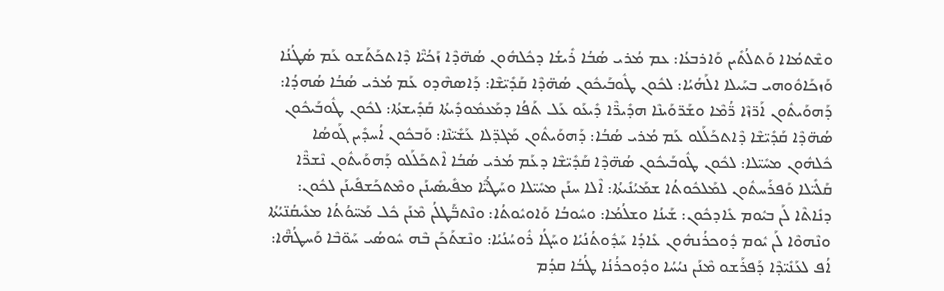ܘܫܶܬܡܳܐܐ ܘܰܬܠܳܬܺܝܢ ܘܰܐܪܒܥܳܐ: ܥܡ ܡܳܪܝ ܣܳܒܳܐ ܪܺܝܫܳܐ ܕܟܽܠܗܽܘܢ ܣܳܗ̈ܕܶܐ ܙܰܟܳܝ̈ܶܐ ܕܶܐܬܟܰܬܰܫܘ ܥܰܡ ܣܳܛܳܢܳܐ ܘܰܙܟܰܐܘܽܘܗܝ ܒܚܰܝܠܐ ܐܠܰܗܳܝܳܐ: ܠܟܽܘܢ ܛܽܘܒܰܝܟܽܘܢ ܣܳܗ̈ܕܶܐ ܩܰܕܺܝ̈ܫܶܐ: ܕܰܐܣܗܶܕܘ ܥܰܡ ܡܳܪܝ ܣܳܒܳܐ ܣܳܗܕܳܐ: ܕܰܗܘܰܝܬܽܘܢ ܐܰܪ̈ܙܶܐ ܪ̈ܳܡܶܐ ܘܫܰܪ̈ܘܰܝܢܶܐ ܗܕܺܝܪ̈ܶܐ ܕܺܝܥܰܘ ܥܰܠ ܬܰܦܳܐ ܕܡܰܥܡܽܘܕܺܝܬܳܐ ܩܰܕܺܝܫܬܳܐ: ܠܟܽܘܢ ܛܽܘܒܰܝܟܽܘܢ ܣܳܗ̈ܕܶܐ ܩܰܕܺܝ̈ܫܶܐ ܕܶܐܬܟܰܠܰܠܘ ܥܰܡ ܡܳܪܝ ܣܳܒܳܐ: ܕܰܗܘܰܝܬܽܘܢ ܡܰܓܕ̈ܠܐ ܥܰܫܺܝ̈ܢܶܐ: ܘܰܒܟܽܘܢ ܐܳܚܕܺܝܢ ܓܰܘܣܳܐ ܟܽܠܗܽܘܢ ܡܚܺܝ̈ܠܐ: ܠܟܽܘܢ ܛܽܘܒܰܝܟܽܘܢ ܣܳܗ̈ܕܶܐ ܩܰܕܺܝ̈ܫܶܐ ܕܥܰܡ ܡܳܪܝ ܣܳܒܳܐ ܐܶܬܟܰܠܰܠܘ ܕܰܗܘܰܝܬܽܘܢ ܢܶܫܪ̈ܶܐ ܩܰܠܺܝ̈ܠܐ ܘܰܦܪܰܚܬܽܘܢ ܠܡܰܠܟܽܘܬܳܐ ܫܡܰܝܳܢܺܝܬܳܐ: ܐܶܠܐ ܚܢܰܢ ܡܚܺܝ̈ܠܐ ܘܚܰܛܳܝ̈ܶܐ ܡܦܺܝܣܺܝܢܰܢ ܘܡܶܬܟܰܫܦܺܝܢܰܢ ܠܟܽܘܢ: ܕܢܺܐܬܶܐ ܠܰܢ ܒܝܽܘܡ ܥܺܐܕܟܽܘܢ: ܫܰܝܢܳܐ ܘܫܠܳܡܳܐ: ܘܚܽܘܒܳܐ ܘܰܐܘܝܽܘܬܳܐ: ܘܢܶܬܒ̈ܰܛܠܳܢ ܡܶܢܰܢ ܟܽܠ ܡܰܚ̈ܘܳܬܳܐ ܡܥܺܝܩܳܢ̈ܝܳܬܳܐ ܘܢܶܗܘܶܐ ܠܰܢ ܝܽܘܡ ܕܽܘܟܪܳܢܗܽܘܢ ܥܺܐܕܳܐ ܚܰܕܽܘܬܳܢܳܝܳܐ ܘܚܰܓܳܐ ܪܽܘܚܳܢܳܝܳܐ: ܘܢܶܫܬܰܟܰܢ ܒܶܗ ܚܽܘܣܳܝ ܚܰܘ̈ܒܶܐ ܘܰܚܛܳܗ̈ܶܐ: ܐܳܦ ܠܥܰܢܺܝ̈ܕܶܐ ܕܰܦܪܰܫܘ ܡܶܢܰܢ ܢܝܳܚܳܐ ܘܕܽܘܟܪܳܢܳܐ ܛܳܒܳܐ ܩܕܳܡ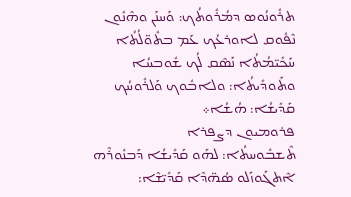ܬܪܽܘܢܳܘܣ ܕܡܳܪܽܘܬܳܟ: ܘܰܚܢܰܢ ܘܗܶܢܽܘܢ ܢܶܦܽܘܩ ܠܐܘܪܥܳܟ ܥܰܡ ܒܬܽܘ̈ܠܳܬܳܐ ܚܰܟܺܝ̈ܡܳܬܳܐ ܢܰܣܶܩ ܠܳܟ ܫܽܘܒܚܳܐ ܘܬܰܘܕܺܝܬܳܐ: ܘܠܐܒܽܘܟ ܘܰܠܪܽܘܚܳܟ ܩܰܕܺܝܫܳܐ: ܗܳܫܳܐ܀
ܦܪܘܡܝܘܢ ܕܨܦܪܐ
ܬܶܫܒܽܘܚܬܳܐ: ܠܗܰܘ ܩܰܕܺܝܫܳܐ ܕܰܒܢܽܘܪܶܗ ܐܶܬܓܰܘܙܰܠܘ ܣܳܗ̈ܕܶܐ ܩܰܕܺܝ̈ܫܶܐ: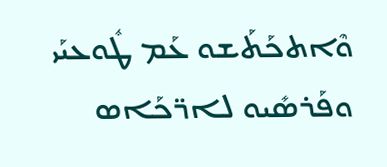ܘܶܐܬܟܰܬܰܫܘ ܥܰܡ ܛܽܘܥܝܰܝ ܘܦܰܪܣܺܝܘ ܠܐܪ̈ܟܰܐܣ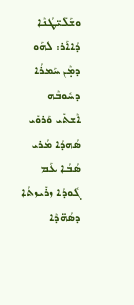ܘܫܰܠܺܝ̈ܛܳܢܶܐ ܕܳܐܐܰܪ: ܠܗܰܘ ܕܡ̣ܶܢ ܚܰܡܪܳܐ ܕܚܽܘܒܶܗ ܐܶܫܬܺܝ ܘܰܪܘܺܝ ܣܳܗܕܳܐ ܡܳܪܝ ܣܳܒܳܐ ܥܰܡ ܓܽܘܕܳܐ ܙܪܺܝܙܬܳܐ ܕܣܳܗ̈ܕܶܐ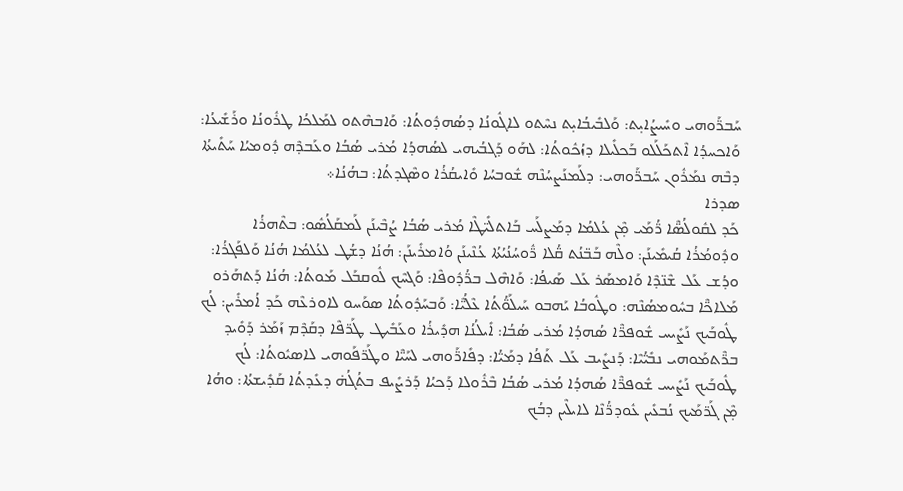ܚܰܒܪ̈ܰܘܗܝ ܘܚܺܝܨܳܐܝ̣ܬ: ܘܰܠܒܺܝܒܳܐܝ̣ܬ ܢܚܶܬܘ ܠܐܓܽܘܢܳܐ ܕܣܳܗܕܽܘܬܳܐ: ܘܰܐܒܗܶܬܘ ܠܡܰܠܟܳܐ ܛܪܽܘܢܳܐ ܘܪܰܫܺܝܥܳܐ: ܘܰܐܟܚܕܳܐ ܐܶܬܟܰܠܰܠܘ ܒܰܟܠܺܝܠܐ ܕܙܳܟܽܘܬܳܐ: ܠܗܰܘ ܕܰܓܒܳܝܗܝ ܠܣܳܗܕܳܐ ܡܳܪܝ ܣܳܒܳܐ ܘܥܰܒܕܶܗ ܕܽܘܡܝܳܐ ܚܰܬܺܝܬܳܐ ܕܒܶܗ ܢܡܰܪܽܘܢ ܚܰܒܪ̈ܰܘܗܝ: ܕܠܰܡܢܰܨܚܳܢܶܗ ܫܽܘܒܚܳܐ ܘܺܐܝܩܳܪܳܐ ܘܣܶܓܕܬܳܐ: ܒܗܳܢܳܐ܀
ܣܕܪܐ
ܟܰܕ ܠܩܽܘܠܳܣ̈ܶܐ ܪ̈ܳܡܰܝ ܡ̣ܶܢ ܥܳܠܡܳܐ ܕܡܰܨܠܰܚ ܒܰܐܬܠܺܝ̈ܛܶܐ ܡܳܪܝ ܣܳܒܳܐ ܨܳܒܶܝܢܰܢ ܠܰܡܩܰܠܳܣܽܘ: ܒܬܶܗܪܳܐ ܘܕܽܘܡܳܪܳܐ ܩܳܝܡܺܝܢܰܢ: ܘܠܶܗ ܒܰܒ̈ܢܳܬ ܩ̈ܳܠܐ ܪ̈ܽܘܚܳܢܳܝܳܬܳܐ ܥܳܢܶܝܢܰܢ ܘܳܐܡܪܺܝܢܰܢ: ܗܳܢܳܐ ܕܫܳܛ ܠܥܳܠܡܳܐ ܗܳܢܳܐ ܘܰܠܦܰܓܪܳܐ: ܘܕܳܫ ܥܰܠ ܫܶܢ̈ܕܶܐ ܘܰܐܡܣܰܪ ܥܰܠ ܣܰܝܦܳܐ: ܘܰܐܗܶܠ ܒܪ̈ܳܕܽܘܦܶܐ: ܘܰܓܚܶܟ ܠܽܘܩܒܰܠ ܡܰܘܬܳܐ: ܗܳܢܳܐ ܕܰܬܗܰܪܘ ܡܰܠܐܟ̈ܶܐ ܒܚܽܘܡܣܳܢܶܗ: ܘܛܽܘܒܳܐ ܝܰܗܒܘ ܚܰܝܠܰܘ̈ܳܬܳܐ ܥܶܠܳܝ̈ܶܐ: ܘܰܒܚܰܕܽܘܬܳܐ ܣܘܰܚܘ ܠܐܘܪܥܶܗ ܟܰܕ ܐܳܡܪܺܝܢ: ܠܳܟ ܛܽܘܒܰܝܟ ܢܰܨܺܝܚ ܫܽܘܦܪ̈ܶܐ ܣܳܗܕܳܐ ܡܳܪܝ ܣܳܒܳܐ: ܐܺܝܠܳܢܳܐ ܗܕܺܝܪܳܐ ܘܥܰܒܺܝܛ ܛܰܪ̈ܦܶܐ ܕܩܰܕܶܡ ܙܰܡܰܪ ܕܰܘܺܝܕ ܒܪ̈ܶܬܡܰܘܗܝ ܢܒܺܝ̈ܳܝܶܐ: ܕܰܢܨܺܝܒ ܥܰܠ ܬܰܦܳܐ ܕܡܰܝ̈ܳܐ: ܕܦܺܐܪ̈ܰܘܗܝ ܠܚܰܝ̈ܶܐ ܘܛܰܪ̈ܦܰܘܗܝ ܠܐܣܝܽܘܬܳܐ: ܠܳܟ ܛܽܘܒܰܝܟ ܢܰܨܺܝܚ ܫܽܘܦܪ̈ܶܐ ܣܳܗܕܳܐ ܡܳܪܝ ܣܳܒܳܐ ܒܶܪܽܘܠܐ ܕܰܟܝܳܐ ܕܰܪܨܺܝܦ ܒܬܳܓܳܗ̇ ܕܥܺܕܬܳܐ ܩܰܕܺܝܫܬܳܐ: ܘܗܳܐ ܡ̣ܶܢ ܓܰܪ̈ܡܰܝܟ ܢܳܒܥܺܝܢ ܥܽܘܕܪ̈ܳܢܶܐ ܠܐܝܠܶܝܢ ܕܒܳܟ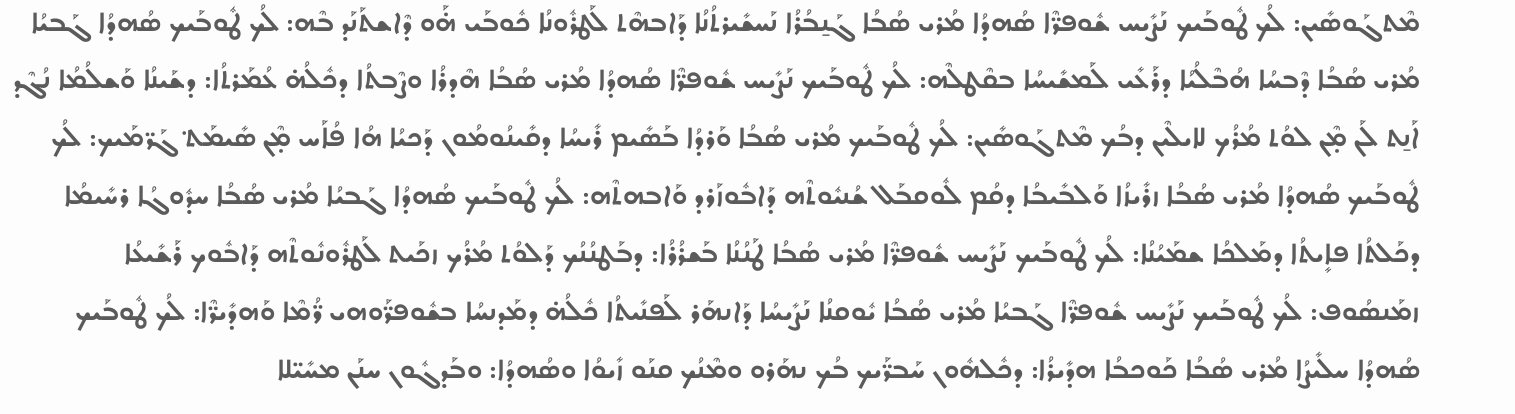ܡܶܬܓܰܘܣܺܝܢ: ܠܳܟ ܛܽܘܒܰܝܟ ܢܰܨܺܝܚ ܫܽܘܦܪ̈ܶܐ ܣܳܗܕܳܐ ܡܳܪܝ ܣܳܒܳܐ ܓܰܢ̱ܒܳܪܳܐ ܢܰܚܫܺܝܪܬܳܢܳܐ ܕܰܐܒܗܶܬ ܠܰܛܪܽܘܢܳܐ ܟܽܘܒܰܝ ܗ̇ܰܘ ܕܶܐܫܬܰܢܰܕ ܒܶܗ: ܠܳܟ ܛܽܘܒܰܝܟ ܣܳܗܕܳܐ ܓܰܒܝܳܐ ܡܳܪܝ ܣܳܒܳܐ ܕܶܒܚܳܐ ܗܳܒܶܠܳܝܳܐ ܕܪܰܥܺܝ ܠܰܡܫܺܝܚܳܐ ܒܩܶܛܠܶܗ: ܠܳܟ ܛܽܘܒܰܝܟ ܢܰܨܺܝܚ ܫܽܘܦܪ̈ܶܐ ܣܳܗܕܳܐ ܡܳܪܝ ܣܳܒܳܐ ܗܶܕܪܳܐ ܘܨܶܒܬܳܐ ܕܟܽܠܳܗ̇ ܥܳܡܰܪܬܳܐ: ܕܫܰܝܢܳܐ ܘܰܫܠܳܡܳܐ ܢܳܓܶܕ ܐܰܢ̱ܬ ܠܰܢ ܡ̣ܶܢ ܠܘܳܬ ܡܳܪܳܟ ܠܐܝܠܶܝܢ ܕܒܳܟ ܡܶܬܓܰܘܣܺܝܢ: ܠܳܟ ܛܽܘܒܰܝܟ ܡܳܪܝ ܣܳܒܳܐ ܘܰܪܕܳܐ ܒܰܣܺܝܡ ܪܺܝܚܳܐ ܕܩܺܝܢܳܘܡܳܘܢ ܕܰܟܝܳܐ ܗܳܐ ܦܳܐܰܚ ܡ̣ܶܢ ܣܺܝܡܰܬ݀ ܓܰܪ̈ܡܰܝܟ: ܠܳܟ ܛܽܘܒܰܝܟ ܣܳܗܕܳܐ ܡܳܪܝ ܣܳܒܳܐ ܙܪܺܝܙܳܐ ܘܰܠܒܺܝܒܳܐ ܕܩܳܡ ܠܽܘܩܒܰܠ ܫܳܢܝܽܘܬܶܗ ܕܰܐܒܽܘܙܰܪܕ ܘܰܐܒܗܬܶܗ: ܠܳܟ ܛܽܘܒܰܝܟ ܣܳܗܕܳܐ ܓܰܒܝܳܐ ܡܳܪܝ ܣܳܒܳܐ ܚܕܽܘܓܳܐ ܪܚܺܝܡܳܐ ܕܟܰܠܬܳܐ ܦܐܻܝܬܳܐ ܕܡܰܠܟܳܐ ܫܡܰܝܳܢܳܐ: ܠܳܟ ܛܽܘܒܰܝܟ ܢܰܨܺܝܚ ܫܽܘܦܪ̈ܶܐ ܡܳܪܝ ܣܳܒܳܐ ܛܰܢܳܢܳܐ ܒܰܫܪܳܪܳܐ: ܕܒܰܛܢܳܢܳܟ ܕܰܠܘܳܬ ܡܳܪܳܟ ܙܟܰܝܬ ܠܰܛܪܽܘܢܽܘܬܶܗ ܕܰܐܒܽܘܟ ܪܰܫܺܝܥܳܐ ܙܡܰܢܣܳܘܦ: ܠܳܟ ܛܽܘܒܰܝܟ ܢܰܨܺܝܚ ܫܽܘܦܪ̈ܶܐ ܓܰܒܝܳܐ ܡܳܪܝ ܣܳܒܳܐ ܝܽܘܩܢܳܐ ܢܰܨܺܝܚܳܐ ܕܰܐܢܗܰܪ ܠܰܦܢܺܝܬܳܐ ܟܽܠܳܗ̇ ܕܡܰܕܢܚܳܐ ܒܫܽܘܦܪ̈ܰܘܗܝ ܪ̈ܳܡܶܐ ܘܰܗܕܺܝܪ̈ܶܐ: ܠܳܟ ܛܽܘܒܰܝܟ ܣܳܗܕܳܐ ܚܠܺܝܨܳܐ ܡܳܪܝ ܣܳܒܳܐ ܟܰܘܟܒܳܐ ܗܕܺܝܪܳܐ: ܕܟܽܠܗܽܘܢ ܚܰܒܪ̈ܰܝܟ ܒܳܟ ܢܗܰܪܘ ܘܡܶܢܳܟ ܩܢܰܘ ܙܺܝܘܳܐ ܘܣܳܗܕܳܐ: ܘܒܰܕܓܽܘܢ ܚܢܰܢ ܡܚܺܝ̈ܠܐ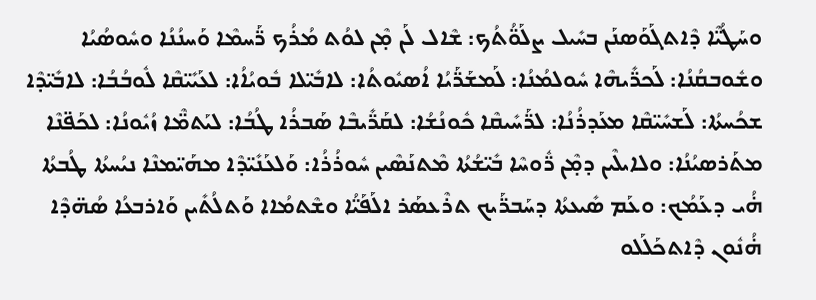ܘܚܰܛܳܝ̈ܶܐ ܕܶܐܬܓܰܘܰܣܢܰܢ ܒܚܺܝܠ ܨܠܰܘ̈ܳܬܳܟ: ܫܶܐܠ ܠܰܢ ܡ̣ܶܢ ܠܘܳܬ ܡܳܪܳܟ ܪ̈ܰܚܡܶܐ ܘܰܚܢܳܢܳܐ ܘܚܽܘܣܳܝܳܐ ܘܫܽܘܒܩܳܢܳܐ: ܠܰܟܪ̈ܺܝܗܶܐ ܚܽܘܠܡܳܢܳܐ: ܠܰܡܫܰܪ̈ܰܝܳܐ ܐܳܣܝܽܘܬܳܐ: ܠܐܒܺܝ̈ܠܐ ܒܽܘܝܳܐܳܐ: ܠܥܰܝܺܝ̈ܩܶܐ ܠܽܘܒܳܒܳܐ: ܠܐܒܺܝ̈ܕܶܐ ܫܟܳܚܬܳܐ: ܠܰܫܚܺܝ̈ܩܶܐ ܡܥܰܕܪܳܢܳܐ: ܠܪ̈ܰܚܺܝܩܶܐ ܟܽܘܢܳܫܳܐ: ܠܩܰܪ̈ܺܝܒܶܐ ܣܰܒܪܳܐ ܛܳܒܳܐ: ܠܝܰܬܡ̈ܶܐ ܙܳܝܽܘܢܳܐ: ܠܟܰܦ̈ܢܶܐ ܡܬܰܪܣܝܳܢܳܐ: ܘܠܐܝܠܶܝܢ ܕܡ̣ܶܢ ܪ̈ܽܘܚܶܐ ܒܺܝ̈ܫܳܬܳܐ ܡܶܬܢܰܣܶܝܢ ܚܽܘܪܳܪܳܐ: ܘܰܠܥܰܢܺܝ̈ܕܶܐ ܡܗܰܝ̈ܡܢܶܐ ܢܝܳܚܬܳܐ ܛܳܒܬܳܐ ܗ̇ܳܝ ܕܥܰܡܳܟ: ܘܥܰܡ ܣܺܝܥܬܳܐ ܕܚܰܒܪ̈ܰܝܟ ܬܪܶܥܣܰܪ ܐܠܰܦܰܝ̈ܳܐ ܘܫܶܬܡܳܐܐ ܘܰܬܠܳܬܺܝܢ ܘܰܐܪܒܥܳܐ ܣܳܗ̈ܕܶܐ ܗ̇ܳܢܽܘܢ ܕܶܐܬܟܰܠܰܠܘ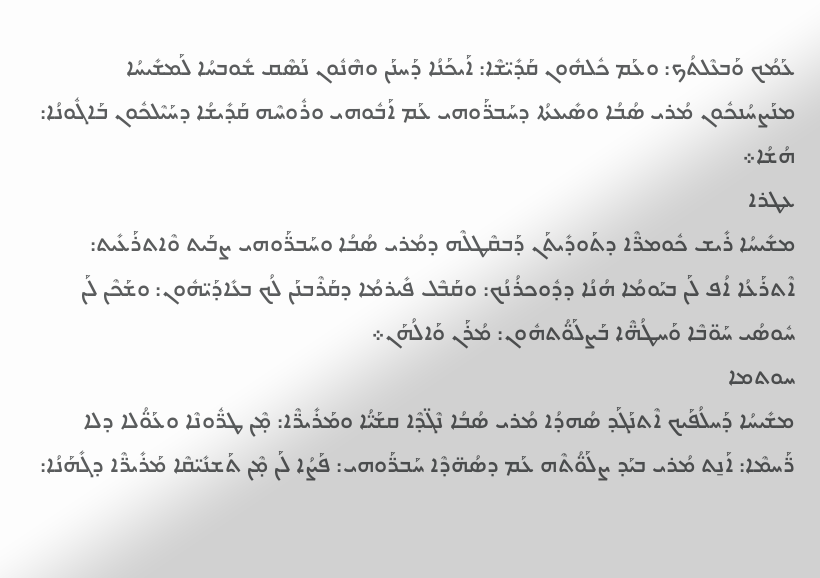ܥܰܡܳܟ ܘܰܒܥܶܠܬܳܟ: ܘܥܰܡ ܟܽܠܗܽܘܢ ܩܰܕܺܝ̈ܫܶܐ: ܐܰܝܟܰܢܳܐ ܕܰܚܢܰܢ ܘܗܶܢܽܘܢ ܢܰܣܶܩ ܫܽܘܒܚܳܐ ܠܰܡܫܺܝܚܳܐ ܡܢܰܨܚܳܢܟܽܘܢ ܡܳܪܝ ܣܳܒܳܐ ܘܣܺܝܥܬܳܐ ܕܚܰܒܪ̈ܰܘܗܝ ܥܰܡ ܐܰܒܽܘܗܝ ܘܪܽܘܚܶܗ ܩܰܕܺܝܫܳܐ ܕܚܰܝܶܠܟܽܘܢ ܒܰܐܓܽܘܢܳܐ: ܗܳܫܳܐ܀
ܥܛܪܐ
ܡܫܺܝܚܳܐ ܪܺܝܫ ܟܽܘܡܪ̈ܶܐ ܕܬܰܘܕܺܝܬܰܢ ܕܰܒܩܶܛܠܶܗ ܕܡܳܪܝ ܣܳܒܳܐ ܘܚܰܒܪ̈ܰܘܗܝ ܨܒܰܝܬ ܘܶܐܬܪܰܥܺܝܬ: ܐܶܬܪܰܥܳܐ ܐܳܦ ܠܰܢ ܒܝܰܘܡܳܐ ܗܳܢܳܐ ܕܕܽܘܟܪܳܢܳܟ: ܘܩܰܒܶܠ ܦܺܝܪܡܳܐ ܕܩܰܪܶܒܢܰܢ ܠܳܟ ܒܥܺܐܕܰܝ̈ܗܽܘܢ: ܘܫܰܟܶܢ ܠܰܢ ܚܽܘܣܳܝ ܚܰܘ̈ܒܶܐ ܘܰܚܛܳܗ̈ܶܐ ܒܰܨܠܰܘ̈ܳܬܗܽܘܢ: ܡܳܪܰܢ ܘܰܐܠܳܗܰܢ܀
ܚܘܬܡܐ
ܡܫܺܝܚܳܐ ܕܰܚܠܳܦܰܝܟ ܐܶܬܢܰܓܰܕ ܣܳܗܕܳܐ ܡܳܪܝ ܣܳܒܳܐ ܢܶܓ̈ܕܶܐ ܩܫܰܝ̈ܳܐ ܘܡܰܪܺܝܪ̈ܶܐ: ܡ̣ܶܢ ܛܪ̈ܽܘܢܶܐ ܘܥܰܘ̈ܳܠܐ ܕܠܐ ܪ̈ܰܚܡܶܐ: ܐܰܢ̱ܬ ܡܳܪܝ ܒܝܰܕ ܨܠܰܘ̈ܳܬܶܗ ܥܰܡ ܕܣܳܗ̈ܕܶܐ ܚܰܒܪ̈ܰܘܗܝ: ܦܰܨܳܐ ܠܰܢ ܡ̣ܶܢ ܬܰܫܢܺܝ̈ܩܶܐ ܡܰܪܺܝܪ̈ܶܐ ܕܓܺܗܰܢܳܐ: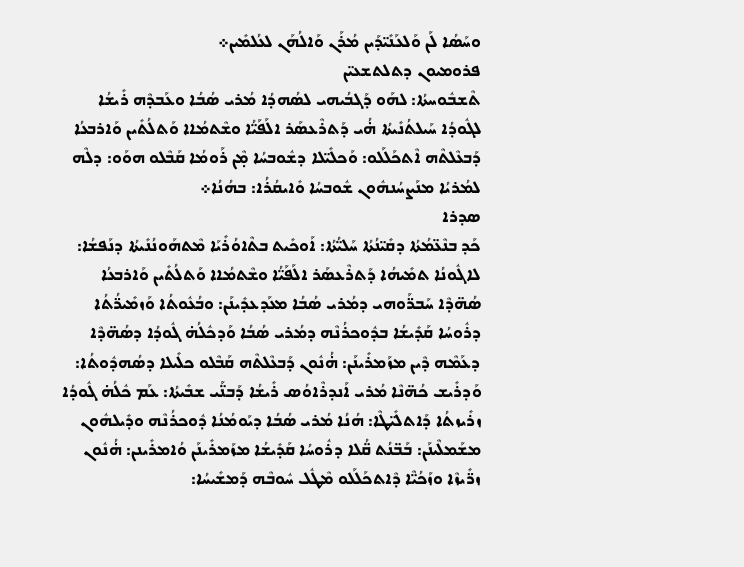ܘܚܰܣܳܐ ܠܰܢ ܘܰܠܥܰܢܺܝ̈ܕܰܝܢ ܡܳܪܰܢ ܘܰܐܠܳܗܰܢ ܠܥܳܠܡܺܝܢ܀
ܦܪܘܡܝܘܢ ܕܬܠܬܫܥܝ̈ܢ
ܬܶܫܒܽܘܚܬܳܐ: ܠܗܰܘ ܕܰܓܒܳܝܗܝ ܠܣܳܗܕܳܐ ܡܳܪܝ ܣܳܒܳܐ ܘܥܰܒܕܶܗ ܪܺܝܫܳܐ ܠܓܽܘܕܳܐ ܚܰܝܠܬܳܢܺܝܬܳܐ ܗ̇ܳܝ ܕܰܬܪܶܥܣܰܪ ܐܠܰܦܰܝ̈ܳܐ ܘܫܶܬܡܳܐܐ ܘܰܬܠܳܬܺܝܢ ܘܰܐܪܒܥܳܐ ܕܰܒܥܶܠܬܶܗ ܐܶܬܟܰܠܰܠܘ: ܘܰܟܠܺܝ̈ܠܐ ܕܫܽܘܒܚܳܐ ܡ̣ܶܢ ܪܰܘܡܳܐ ܩܰܒܶܠܘ ܗܘܰܘ: ܕܠܶܗ ܠܡܳܪܝܳܐ ܡܢܰܨܚܳܢܗܽܘܢ ܫܽܘܒܚܳܐ ܘܺܐܝܩܳܪܳܐ: ܒܗܳܢܳܐ܀
ܣܕܪܐ
ܟܰܕ ܒܢܶܥ̈ܡܳܬܳܐ ܕܩܺܝ̈ܢܳܬܳܐ ܚܰܠܝ̈ܳܬܳܐ: ܐܰܘܟܺܝܬ ܒܬܶܐܘܳܪܺܝܰܐ ܡܶܬܗܰܘܢܳܢܺܝܬܳܐ ܕܢܰܦܫܳܐ: ܠܐܓܽܘܢܳܐ ܬܡܺܝܗܳܐ ܕܰܬܪܶܥܣܰܪ ܐܠܰܦܰܝ̈ܳܐ ܘܫܶܬܡܳܐܐ ܘܰܬܠܳܬܺܝܢ ܘܰܐܪܒܥܳܐ ܣܳܗ̈ܕܶܐ ܚܰܒܪ̈ܰܘܗܝ ܕܡܳܪܝ ܣܳܒܳܐ ܡܥܰܕܥܕܺܝܢܰܢ: ܘܒܳܥܽܘܬܳܐ ܘܰܙܡܺܝܪ̈ܳܬܳܐ ܕܪܽܘܚܳܐ ܩܰܕܺܝܫܳܐ ܒܕܽܘܟܪܳܢܶܗ ܕܡܳܪܝ ܣܳܒܳܐ ܘܰܕܟܽܠܳܗ̇ ܓܽܘܕܳܐ ܕܣܳܗ̈ܕܶܐ ܕܥܰܡܶܗ ܕܶܝܢ ܡܙܰܡܪܺܝܢܰܢ: ܗ̇ܳܢܽܘܢ ܕܰܒܥܶܠܬܶܗ ܩܰܒܶܠܘ ܟܠܺܝܠܐ ܕܣܳܗܕܽܘܬܳܐ: ܘܰܕܪܺܝܫ ܟܳܗ̈ܢܶܐ ܡܳܪܝ ܐܰܢܕܪܶܐܘܳܣ ܪܺܝܫܳܐ ܕܰܒܢ̈ܰܝ ܫܒܺܝܬܳܐ: ܥܰܡ ܟܽܠܳܗ̇ ܓܽܘܕܳܐ ܙܪܺܝܙܬܳܐ ܕܰܐܬܠܺܝ̈ܛܶܐ: ܗܳܢܳܐ ܡܳܪܝ ܣܳܒܳܐ ܕܝܰܘܡܳܢܳܐ ܕܽܘܟܪܳܢܶܗ ܘܕܺܝܠܗܽܘܢ ܡܫܰܡܠܶܝܢܰܢ: ܒܰܒ̈ܢܳܬ ܩ̈ܳܠܐ ܕܪܽܘܚܳܐ ܩܰܕܺܝܫܳܐ ܡܙܰܡܪܺܝܢܰܢ ܘܳܐܡܪܺܝܢܢ: ܗ̇ܳܢܽܘܢ ܙܪ̈ܺܝܙܶܐ ܘܙܰܟܳܝ̈ܶܐ ܕܶܐܬܟܰܠܰܠܘ ܡܶܛܽܠ ܚܽܘܒܶܗ ܕܰܡܫܺܝܚܳܐ: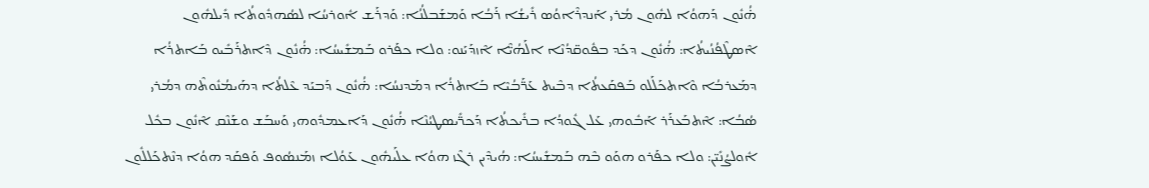ܗ̇ܳܢܽܘܢ ܕܰܗܘܳܐ ܠܗܽܘܢ ܡܳܪܝ ܐܰܢܕܪܶܐܘܳܣ ܪܺܝܫܳܐ ܪܰܒܳܐ ܘܰܡܫܰܒܠܳܢܳܐ: ܘܰܕܪܰܫ ܐܽܘܪܚܳܐ ܠܣܳܗܕܽܘܬܳܐ ܕܺܝܠܗܽܘܢ ܐܶܣܛܶܦܳܢܳܝܬܳܐ: ܗ̇ܳܢܽܘܢ ܕܟܰܕ ܒܦܽܘܩ̈ܕܳܢܶܐ ܐܠܰܗܳܝ̈ܶܐ ܐܶܙܕܰܝܰܢܘ: ܘܠܐ ܟܦܰܪܘ ܒܰܡܫܺܝܚܳܐ: ܗ̇ܳܢܽܘܢ ܕܶܐܬܪܰܒܺܝܘ ܒܰܐܬܪܳܐ ܕܡܰܥܪܒܳܐ ܘܶܐܬܟܰܠܰܠܘ ܒܰܦܩܰܥܬܳܐ ܕܒܶܝܬ ܥܰܪ̈ܰܒܳܝܶܐ ܒܰܐܬܪܳܐ ܕܡܰܕܢܚܳܐ: ܗ̇ܳܢܽܘܢ ܕܰܒܝܰܕ ܥܶܠܬܳܐ ܕܗܰܝܡܳܢܽܘܬܶܗ ܕܡܳܪܝ ܣܳܒܳܐ: ܐܶܬܒܰܥܪܰܪ ܐܰܒܽܘܗܝ ܥܰܠ ܓܽܘܕܳܐ ܒܪܺܝܟܬܳܐ ܕܰܟܪ̈ܺܝܣܛܝܳܢܶܐ ܗ̇ܳܢܽܘܢ ܕܰܐܥܡܕܽܘܗܝ ܘܰܚܒܰܫ ܘܫܰܢܶܩ ܐܶܢܽܘܢ ܒܟܽܠ ܐܽܘܠܨܳܢܺܝ̈ܢ: ܘܠܐ ܟܦܰܪܘ ܗܘܰܘ ܒܶܗ ܒܰܡܫܺܝܚܳܐ: ܗܳܝܕܶܝܢ ܪܓܶܙ ܗܘܳܐ ܥܠܰܝܗܽܘܢ ܥܰܘܳܠܐ ܙܡܰܢܣܳܘܦ ܘܰܦܩܰܕ ܗܘܳܐ ܕܢܶܬܟܰܠܠܽܘܢ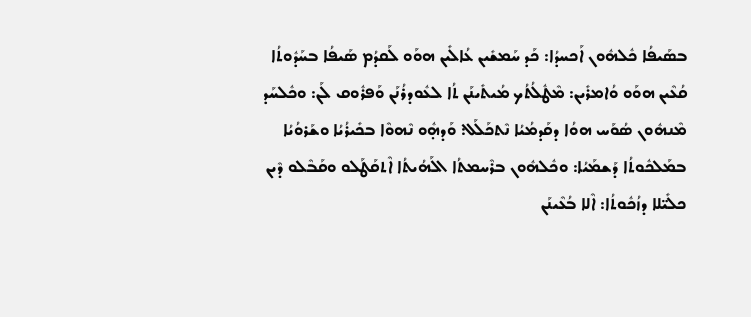ܒܣܰܝܦܳܐ ܟܽܠܗܽܘܢ ܐܰܟܚܕܳܐ: ܟܰܕ ܚܰܡܫܺܝܢ ܥܳܐܠܺܝܢ ܗܘܰܘ ܠܰܩܕܳܡ ܣܰܝܦܳܐ ܒܚܰܕܽܘܬܳܐ ܩܳܥܶܝܢ ܗܘܰܘ ܘܳܐܡܪܺܝܢ: ܡܶܛܽܠܳܬܳܟ ܡܳܝܬܺܝܢܰܢ ܬܳܐ ܠܥܽܘܕܪܳܢܰܢ ܘܰܦܪܽܘܩ ܠܰܢ: ܘܟܽܠܚܰܕ ܡܶܢܗܽܘܢ ܣܳܘܰܚ ܗܘܳܐ ܕܩܰܕܡܳܝܳܐ ܢܶܬܟܰܠܰܠ: ܘܰܕܗ̣ܽܘ ܢܶܗܘܶܐ ܒܟܺܝܪܳܝܳܐ ܘܫܰܪܘܳܝܳܐ ܒܡܰܠܟܽܘܬܳܐ ܕܰܫܡܰܝܳܐ: ܘܟܽܠܗܽܘܢ ܒܪܶܚܡܬܳܐ ܐܠܰܗܳܝܬܳܐ ܐܶܬܩܰܛܰܠܘ ܘܩܰܒܶܠܘ ܕܶܝܢ ܟܠܺܝ̈ܠܐ ܕܙܳܟܽܘܬܳܐ: ܐܶܠܐ ܒܳܥܶܝܢܰܢ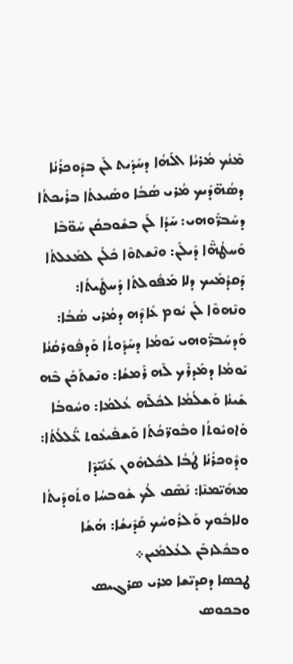ܡܶܢܳܟ ܡܳܪܝܳܐ ܐܠܰܗܳܐ ܕܚܰܕܺܝܬ ܠܰܢ ܒܕܽܘܟܪܳܢܳܐ ܕܣܳܗ̈ܕܰܝܟ ܡܳܪܝ ܣܳܒܳܐ ܘܣܺܝܥܬܳܐ ܒܪܺܝܟܬܳܐ ܕܚܰܒܪ̈ܰܘܗܝ: ܚܰܕܳܐ ܠܰܢ ܒܫܽܘܒܩܳܢ ܚܰܘ̈ܒܶܐ ܘܰܚܛܳܗ̈ܶܐ ܕܺܝܠܰܢ: ܘܢܶܫܬܘܶܐ ܟܽܠܰܢ ܠܡܰܥܠܬܳܐ ܕܰܩܕܳܡܰܝܟ ܕܠܐ ܡܰܦܽܘܠܬܳܐ ܕܰܚܛܺܝܬܳܐ: ܘܢܶܗܘܶܐ ܠܰܢ ܝܽܘܡ ܥܺܐܕܶܗ ܕܡܳܪܝ ܣܳܒܳܐ: ܘܰܕܚܰܒܪ̈ܰܘܗܝ ܝܰܘܡܳܐ ܕܚܰܕܽܘܬܳܐ ܘܰܕܦܽܘܪܩܳܢܳܐ ܝܰܘܡܳܐ ܕܡܰܕܪܶܟ ܠܶܗ ܪܰܡܫܳܐ: ܘܢܶܫܬܰܟܰܢ ܒܶܗ ܫܰܝܢܳܐ ܘܰܫܠܳܡܳܐ ܠܟܽܠܶܗ ܥܳܠܡܳܐ: ܘܚܽܘܒܳܐ ܘܰܐܘܝܽܘܬܳܐ ܘܒܽܘܪ̈ܟܳܬܳܐ ܘܰܫܦܺܝܥܽܘܬ ܥ̈ܰܠܠܳܬܳܐ: ܘܕܽܘܟܪܳܢܳܐ ܛܳܒܳܐ ܠܟܽܠܗܽܘܢ ܥܰܢܺܝ̈ܕܶܐ ܡܗܰܝ̈ܡܢܶܐ: ܢܰܣܶܩ ܠܳܟ ܫܽܘܒܚܳܐ ܘܬܰܘܕܺܝܬܳܐ ܘܠܐܒܽܘܟ ܘܰܠܪܽܘܚܳܟ ܩܰܕܺܝܫܳܐ: ܗܳܫܳܐ ܘܒܟܽܠܙܒܰܢ ܠܥܳܠܡܺܝܢ܀
ܛܟܣܐ ܕܩܕܝ̈ܫܐ ܡܪܝ ܣܪܓܝܣ ܘܒܟܘܣ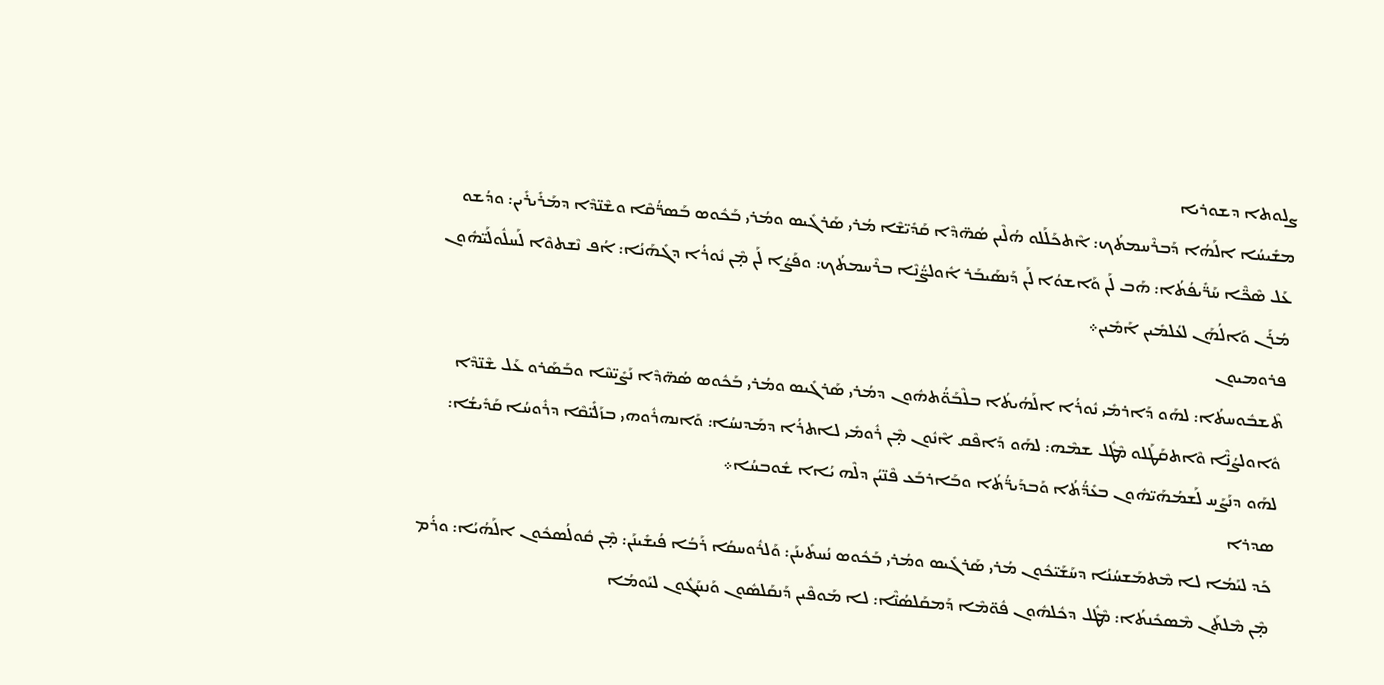ܨܠܘܬܐ ܕܫܘܪܝܐ
ܡܫܺܝܚܳܐ ܐܠܰܗܳܐ ܕܰܒܪܶܚܡܬܳܟ: ܐܶܬܟܰܠܰܠܘ ܗܳܠܶܝܢ ܣܳܗ̈ܕܶܐ ܩܰܕܺܝ̈ܫܶܐ ܡܳܪܝ ܣܰܪܓܺܝܣ ܘܡܳܪܝ ܒܰܟܽܘܣ ܒܰܣܪ̈ܳܩܶܐ ܘܫܶܢ̈ܕܶܐ ܕܡܰܪܺܝܪܺܝܢ: ܘܕܳܫܘ ܥܰܠ ܣܶܟ̈ܶܐ ܚܰܪ̈ܺܝܦܳܬܳܐ: ܗܰܒ ܠܰܢ ܘܰܐܫܘܳܐ ܠܰܢ ܕܰܢܣܰܝܒܰܪ ܐܽܘܠܨ̈ܳܢܶܐ ܒܪܶܚܡܬܳܟ: ܘܦܰܨܳܐ ܠܰܢ ܡ̣ܶܢ ܢܽܘܪܳܐ ܕܓܺܗܰܢܳܐ: ܐܳܦ ܢܶܫܬܘܶܐ ܠܰܚܠܽܘܠܰܝ̈ܗܽܘܢ ܡܳܪܰܢ ܘܰܐܠܳܗܰܢ ܠܥܳܠܡܺܝܢ ܐܰܡܺܝܢ܀
ܦܪܘܡܝܘܢ
ܬܶܫܒܽܘܚܬܳܐ: ܠܗܰܘ ܕܰܐܪܡܺܝ ܢܽܘܪܳܐ ܐܠܰܗܳܝܬܳܐ ܒܠܶܒܰܘ̈ܳܬܗܽܘܢ ܕܡܳܪܝ ܣܰܪܓܺܝܣ ܘܡܳܪܝ ܒܰܟܽܘܣ ܣܳܗ̈ܕܶܐ ܢܰܨܺܝ̈ܚܶܐ ܘܒܰܣܰܪܘ ܥܰܠ ܫܶܢ̈ܕܶܐ ܘܽܐܘܠܨܳܢ̈ܶܐ ܘܶܐܬܩܰܛܰܠܘ ܡܶܛܽܠ ܫܡܶܗ: ܠܗܰܘ ܕܰܐܦܶܩ ܐܶܢܽܘܢ ܡ̣ܶܢ ܪܽܘܡܺܝ ܠܐܬܪܳܐ ܕܡܰܕܢܚܳܐ: ܘܰܐܢܗܪܽܘܗܝ ܒܙܰܠܺܝ̈ܩܶܐ ܕܪܽܘܚܳܐ ܩܰܕܺܝܫܳܐ: ܠܗܰܘ ܕܢܰܨܰܚ ܠܰܫܡܳܗܰܝ̈ܗܽܘܢ ܒܥܺܕ̈ܳܬܳܐ ܘܰܒܕܰܝܪ̈ܳܬܳܐ ܘܒܰܐܪܒܰܥ ܦܶܢ̈ܝܳܢ ܕܠܶܗ ܝܳܐܐ ܫܽܘܒܚܳܐ܀
ܣܕܪܐ
ܟܰܕ ܠܝܰܡܳܐ ܠܐ ܡܶܬܡܰܫܚܳܢܳܐ ܕܚܰܫܰܝ̈ܟܽܘܢ ܡܳܪܝ ܣܰܪܓܺܝܣ ܘܡܳܪܝ ܒܰܟܽܘܣ ܢܳܚܬܺܝܢܰܢ: ܘܰܠܪܽܘܚܩܳܐ ܪܰܒܳܐ ܦܳܝܫܺܝܢܰܢ: ܡ̣ܶܢ ܩܽܘܠܳܣܟܽܘܢ ܐܠܰܗܳܝܳܐ: ܘܪܳܡ ܡ̣ܶܢ ܡܶܠܬܰܢ ܡܶܣܟܺܢܬܳܐ: ܡܶܛܽܠ ܕܟܽܠܗܽܘܢ ܦܽܘ̈ܡܶܐ ܕܰܡܩܰܠܣܳܢ̈ܶܐ: ܠܐ ܡܰܘܦܶܝܢ ܕܰܢܩܰܠܣܽܘܢ ܘܰܢܚܰܓܽܘܢ ܠܝܰܘܡܳܐ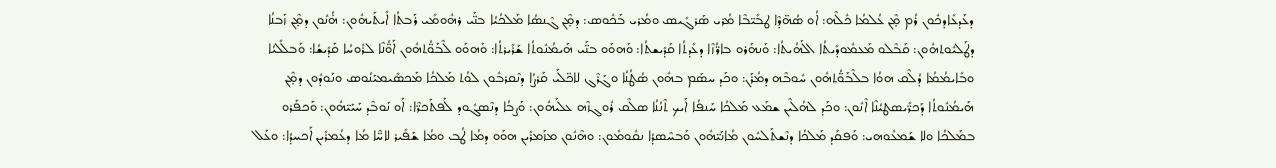ܕܥܰܕܥܺܐܕܟܽܘܢ ܪܳܡ ܡ̣ܶܢ ܥܳܠܡܳܐ ܟܽܠܶܗ: ܐܳܘ ܣܳܗ̈ܕܶܐ ܛܒܺܝ̈ܒܶܐ ܡܳܪܝ ܣܰܪܓܺܝܣ ܘܡܳܪܝ ܒܰܟܽܘܣ: ܕܡ̣ܶܢ ܓܶܢܣܳܐ ܡܰܠܟܳܝܳܐ ܒܢ̈ܰܝ ܪܗܽܘܡܺܝ ܪܰܒܬܳܐ ܐܺܝܬܰܝܗܽܘܢ: ܗ̇ܳܢܽܘܢ ܕܡ̣ܶܢ ܙܰܒܢܳܐ ܕܛܰܠܝܽܘܬܗܽܘܢ: ܩܰܒܶܠܘ ܡܰܥܡܽܘܕܺܝܬܳܐ ܐܠܰܗܳܝܬܳܐ: ܘܰܢܗܰܪܘ ܒܐܪ̈ܳܙܶܐ ܕܥܺܕܬܳܐ ܩܰܕܺܝܫܬܳܐ: ܘܰܗܘܰܘ ܒܢ̈ܰܝ ܗܰܝܡܳܢܽܘܬܳܐ ܫܰܪܺܝܪܬܳܐ: ܘܰܗܘܰܘ ܠܶܒܰܘ̈ܳܬܗܽܘܢ ܐܰܘ̈ܳܢܶܐ ܠܪܽܘܚܳܐ ܩܰܕܺܝܫܳܐ: ܘܰܒܠܺܠܝܳܐ ܘܒܺܐܝܡܳܡܳܐ ܕܳܠܶܩ ܗܘܳܐ ܒܠܶܒܰܘ̈ܳܬܗܽܘܢ ܚܽܘܒܶܗ ܕܡܳܪܰܢ: ܘܟܰܕ ܚܣܰܡ ܒܗܽܘܢ ܣܳܛܳܢܳܐ ܘܓܰܪܶܓ ܠܐܟ̈ܠܰܝ ܩܰܪܨܳܐ ܕܢܶܩܪܒܽܘܢ ܠܘܳܬ ܡܰܠܟܳܐ ܡܰܟܣܺܝܡܝܰܢܳܘܣ ܘܢܰܘܕܽܘܢ ܕܡ̣ܶܢ ܗܰܝܡܳܢܽܘܬܳܐ ܕܰܟܪ̈ܺܝܣܛܝܳܢܶܐ ܐܶܢܽܘܢ: ܘܟܰܕ ܠܗܳܠܶܝܢ ܫܡܰܥ ܡܰܠܟܳܐ ܚܰܢܦܳܐ ܐܰܝܟ ܬܶܢܳܢܳܐ ܣܠܶܩ ܪܽܘܓܙܶܗ ܥܠܰܝܗܽܘܢ: ܘܰܨܒܳܐ ܕܢܶܣܓܽܘܕ ܠܰܦܬܰܟܪ̈ܶܐ: ܐܰܘ ܢܰܘܒܶܕ ܚܰܝܰܝ̈ܗܽܘܢ: ܘܰܟܦܰܪܘ ܒܡܰܠܟܳܐ ܘܠܐ ܫܰܡܥܽܘܗܝ: ܘܰܦܩܰܕ ܡܰܠܟܳܐ ܕܢܶܫܬܰܠܚܽܘܢ ܡܳܐܢܰܝ̈ܗܽܘܢ ܘܰܒܚܶܣܕܳܐ ܢܩܽܘܡܽܘܢ: ܘܗܶܢܽܘܢ ܡܙܰܡܪܺܝܢ ܗܘܰܘ ܕܡܳܐ ܛܳܒ ܘܡܳܐ ܫܰܦܺܝܪ ܠܐܚ̈ܶܐ ܡܳܐ ܕܥܳܡܪܺܝܢ ܐܰܟܚܕܳܐ: ܘܥܰܠ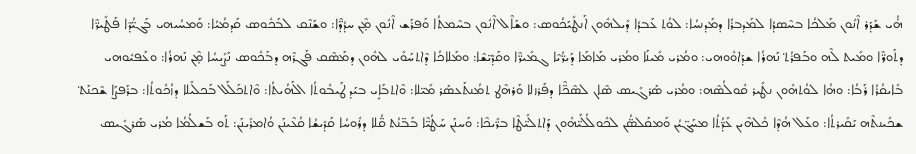ܗ̇ܳܝ ܫܰܕܰܪ ܐܶܢܽܘܢ ܡܰܠܟܳܐ ܒܚܶܣܕܳܐ ܠܡܰܕܒܪܳܐ ܕܡܰܕܢܚܳܐ: ܠܘܳܬ ܥܰܒܕܳܐ ܕܺܝܠܗܽܘܢ ܐܰܢܛܺܝܰܟܳܘܣ: ܘܫܰܐܶܠ ܐܶܢܽܘܢ ܒܚܶܡܬܳܐ ܘܰܦܪܰܫ ܐܶܢܽܘܢ ܡ̣ܶܢ ܚܕܳܕ̈ܶܐ: ܘܫܰܢܶܩ ܠܒܰܟܽܘܣ ܩܰܕܡܳܝܳܐ: ܘܰܡܚܳܝܗܝ ܒܰܓܝ̈ܳܕܶܐ ܦܰܛܺܝܪ̈ܶܐ ܕܬܰܘܪ̈ܶܐ ܘܡܺܝܬ ܠܶܗ ܘܒܰܦܪܳܬ݀ ܢܰܗܪܳܐ ܫܕܰܐܘܽܘܗܝ: ܘܡܳܪܝ ܡܺܝܢܰܐ ܘܡܳܪܝ ܡܰܐܡܰܐ ܕܰܝܪ̈ܳܝܶܐ ܓܡܺܝܪ̈ܶܐ ܘܩܰܕܺܝ̈ܫܶܐ: ܘܡܰܠܐܟܳܐ ܕܶܐܬܚܰܘܺܝ ܠܗܽܘܢ ܕܡܰܣܶܩ ܦܰܓܪܶܗ ܕܒܰܟܽܘܣ ܢܰܨܺܝܚܳܐ ܡ̣ܶܢ ܢܰܗܪܳܐ: ܘܥܰܦܝܽܘܗܝ ܒܺܐܝܩܳܪܳܐ ܪܰܒܳܐ: ܘܗܳܐ ܠܘܳܬܗܽܘܢ ܢܛܺܝܪ ܩܽܘܠܳܣܶܗ: ܘܡܳܪܝ ܣܰܪܓܺܝܣ ܣܶܐܢ ܠܣܶܟ̈ܶܐ ܕܦܰܪܙܠܐ ܘܰܪܗܶܛ ܬܡܳܢܬܰܥܣܰܪ ܡܺܝ̈ܠܐ: ܘܶܐܬܒܰܐܻܝ ܒܝܰܕ ܛܰܝܒܽܘܬܳܐ ܐܠܰܗܳܝܬܳܐ: ܘܶܐܬܟܰܠܰܠ ܒܰܟܠܺܝܠܐ ܕܙܳܟܽܘܬܳܐ: ܒܪܰܦܨܰܐ ܫܶܟܢܰܬ݀ ܫܟܺܝܢܬܶܗ ܝܰܩܺܝܪܬܳܐ: ܘܥܰܠ ܗܳܕܶܐ ܟܽܠܗܶܝܢ ܥܺܕ̈ܳܬܳܐ ܡܚܰܓ̈ܝܳܢ ܘܰܡܩܰܠܣ̈ܳܢ ܠܟܽܘܠܳܠܰܝ̈ܗܽܘܢ ܕܰܐܬܠܺܝ̈ܛܶܐ ܒܪ̈ܺܝܟܶܐ: ܘܰܚܢܰܢ ܚܰܛܳܝ̈ܶܐ ܒܰܒ̈ܢܳܬ ܩ̈ܳܠܐ ܕܪܽܘܚܳܐ ܩܰܕܺܝܫܳܐ ܩܳܥܶܝܢܰܢ ܘܳܐܡܪܺܝܢܰܢ: ܬܰܘ ܒܰܫܠܳܡܳܐ ܡܳܪܝ ܣܰܪܓܺܝܣ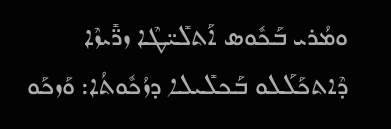ܘܡܳܪܝ ܒܰܟܽܘܣ ܐܰܬܠܺܝ̈ܛܶܐ ܙܪ̈ܺܝܙܶܐ ܕܶܐܬܟܰܠܰܠܘ ܒܰܟܠܺܝܠܐ ܕܙܳܟܽܘܬܳܐ: ܘܰܙܟܰܘ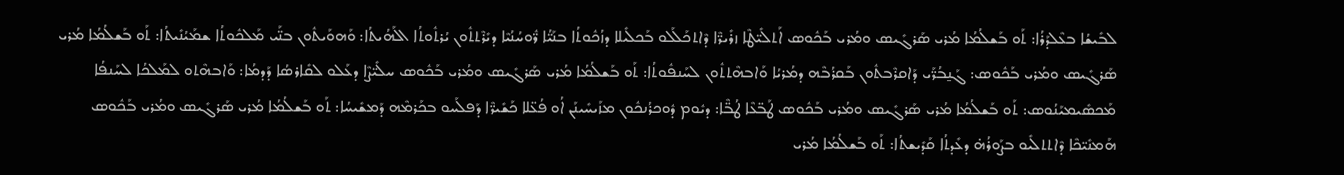ܠܒܺܝܫܳܐ ܒܥܶܠܕܰܪܳܐ: ܬܰܘ ܒܰܫܠܳܡܳܐ ܡܳܪܝ ܣܰܪܓܺܝܣ ܘܡܳܪܝ ܒܰܟܽܘܣ ܐܰܬܠܺܝ̈ܛܶܐ ܙܪܺܝܪ̈ܶܐ ܕܶܐܬܟܰܠܰܠܘ ܒܰܟܠܺܝܠܐ ܕܙܳܟܽܘܬܳܐ ܒܢܰܝ̈ܳܐ ܪ̈ܽܘܚܳܢܳܝܶܐ ܕܝܺܪܶܬܬܽܘܢ ܝܳܪܬܽܘܬܳܐ ܐܠܰܗܳܝܬܳܐ: ܘܰܗܘܰܝܬܽܘܢ ܒܢ̈ܰܝ ܡܰܠܟܽܘܬܳܐ ܫܡܰܝܳܢܺܝܬܳܐ: ܬܰܘ ܒܰܫܠܳܡܳܐ ܡܳܪܝ ܣܰܪܓܺܝܣ ܘܡܳܪܝ ܒܰܟܽܘܣ: ܓܰܢ̱ܒܳܪ̈ܰܝ ܕܰܐܩܪܶܒܬܽܘܢ ܒܰܩܪܳܒܶܗ ܕܡܳܪܝܳܐ ܘܰܐܒܗܶܬܬܽܘܢ ܠܚܰܢܦܽܘܬܳܐ: ܬܰܘ ܒܰܫܠܳܡܳܐ ܡܳܪܝ ܣܰܪܓܺܝܣ ܘܡܳܪܝ ܒܰܟܽܘܣ ܚܠܺܝ̈ܨܶܐ ܕܥܰܠܘ ܠܩܺܐܪܣܳܐ ܕܰܕܡܳܐ: ܘܰܐܒܗܶܬܘ ܠܡܰܠܟܳܐ ܠܚܰܢܦܳܐ ܡܰܟܣܺܝܡܝܰܢܳܘܣ: ܬܰܘ ܒܰܫܠܳܡܳܐ ܡܳܪܝ ܣܰܪܓܺܝܣ ܘܡܳܪܝ ܒܰܟܽܘܣ ܛܰܒ̈ܥܶܐ ܛܳܒ̈ܶܐ: ܕܝܽܘܡ ܕܽܘܟܪܳܢܟܽܘܢ ܡܙܰܝܚܺܝܢܰܢ ܐܳܘ ܦܳܥ̈ܠܐ ܟܰܫܺܝܪ̈ܶܐ ܕܰܦܠܰܚܘ ܒܟܰܪܡܶܗ ܕܰܡܫܺܝܚܳܐ: ܬܰܘ ܒܰܫܠܳܡܳܐ ܡܳܪܝ ܣܰܪܓܺܝܣ ܘܡܳܪܝ ܒܰܟܽܘܣ ܗܰܡܢܺܝ̈ܟܶܐ ܕܶܐܬܬܠܺܝܘ ܒܨܰܘܪܳܗ̇ ܕܥܺܕܬܳܐ ܩܰܕܺܝܫܬܳܐ: ܬܰܘ ܒܰܫܠܳܡܳܐ ܡܳܪܝ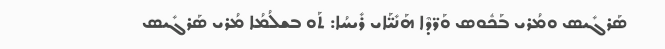ܣܰܪܓܺܝܣ ܘܡܳܪܝ ܒܰܟܽܘܣ ܘܰܪ̈ܕܶܐ ܗܰܢܺܝ̈ܰܐܝ ܪܺܝܚܳܐ: ܬܰܘ ܒܫܠܳܡܳܐ ܡܳܪܝ ܣܰܪܓܺܝܣ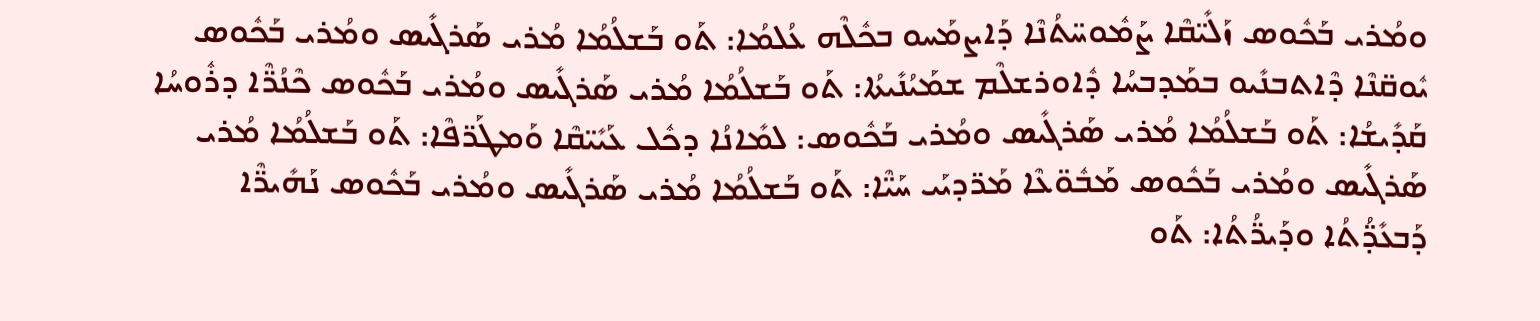ܘܡܳܪܝ ܒܰܟܽܘܣ ܙܰܠܺܝ̈ܩܶܐ ܨܰܡܽܘܚ̈ܬܳܢܶܐ ܕܰܐܨܡܰܚܘ ܒܟܽܠܶܗ ܥܳܠܡܳܐ: ܬܰܘ ܒܰܫܠܳܡܳܐ ܡܳܪܝ ܣܰܪܓܺܝܣ ܘܡܳܪܝ ܒܰܟܽܘܣ ܝܽܘܩ̈ܢܶܐ ܕܶܐܬܒܢܺܝܘ ܒܡܰܕܒܚܳܐ ܕܽܐܘܪܫܠܶܡ ܫܡܰܝܳܢܺܝܬܳܐ: ܬܰܘ ܒܰܫܠܳܡܳܐ ܡܳܪܝ ܣܰܪܓܺܝܣ ܘܡܳܪܝ ܒܰܟܽܘܣ ܟܶܢܳܪ̈ܶܐ ܕܪܽܘܚܳܐ ܩܰܕܺܝܫܳܐ: ܬܰܘ ܒܰܫܠܳܡܳܐ ܡܳܪܝ ܣܰܪܓܺܝܣ ܘܡܳܪܝ ܒܰܟܽܘܣ: ܠܡܺܐܢܳܐ ܕܟܽܠ ܥܰܝܺܝ̈ܩܶܐ ܘܰܡܛܰܪ̈ܦܶܐ: ܬܰܘ ܒܰܫܠܳܡܳܐ ܡܳܪܝ ܣܰܪܓܺܝܣ ܘܡܳܪܝ ܒܰܟܽܘܣ ܡܰܒܽܘ̈ܥܶܐ ܡܰܪ̈ܕܝܰܝ ܚܰܝ̈ܶܐ: ܬܰܘ ܒܰܫܠܳܡܳܐ ܡܳܪܝ ܣܰܪܓܺܝܣ ܘܡܳܪܝ ܒܰܟܽܘܣ ܢܰܗܺܝܪ̈ܶܐ ܕܰܒܥܺܕ̈ܳܬܳܐ ܘܕܰܝܪ̈ܳܬܳܐ: ܬܰܘ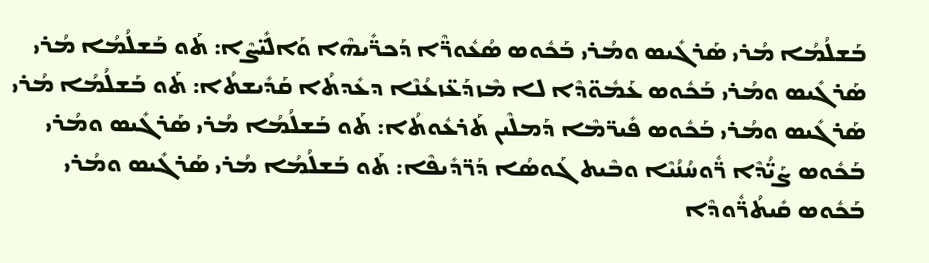ܒܰܫܠܳܡܳܐ ܡܳܪܝ ܣܰܪܓܺܝܣ ܘܡܳܪܝ ܒܰܟܽܘܣ ܣܳܥܽܘܪ̈ܶܐ ܕܰܟܪ̈ܺܝܗܶܐ ܘܰܐܠܺܝ̈ܨܶܐ: ܬܰܘ ܒܰܫܠܳܡܳܐ ܡܳܪܝ ܣܰܪܓܺܝܣ ܘܡܳܪܝ ܒܰܟܽܘܣ ܥܰܡܽܘ̈ܕܶܐ ܠܐ ܡܶܙܕܰܥ̈ܙܥܳܢܶܐ ܕܥܺܕܬܳܐ ܩܰܕܺܝܫܬܳܐ: ܬܰܘ ܒܰܫܠܳܡܳܐ ܡܳܪܝ ܣܰܪܓܺܝܣ ܘܡܳܪܝ ܒܰܟܽܘܣ ܦܺܝܪ̈ܡܶܐ ܕܰܡܠܶܝܢ ܬܰܪܥܽܘܬܳܐ: ܬܰܘ ܒܰܫܠܳܡܳܐ ܡܳܪܝ ܣܰܪܓܺܝܣ ܘܡܳܪܝ ܒܰܟܽܘܣ ܨܰܝ̈ܳܕܶܐ ܪ̈ܽܘܚܳܢܳܝܶܐ ܘܒܶܝܬ ܓܰܘܣܳܐ ܕܰܪ̈ܕܺܝܦܶܐ: ܬܰܘ ܒܰܫܠܳܡܳܐ ܡܳܪܝ ܣܰܪܓܺܝܣ ܘܡܳܪܝ ܒܰܟܽܘܣ ܩܺܝܬܳܪ̈ܽܘܕܶܐ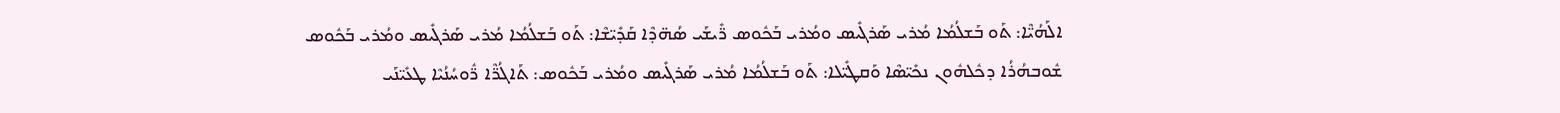ܐܠܰܗܳܝ̈ܶܐ: ܬܰܘ ܒܰܫܠܳܡܳܐ ܡܳܪܝ ܣܰܪܓܺܝܣ ܘܡܳܪܝ ܒܰܟܽܘܣ ܪ̈ܺܝܫܰܝ ܣܳܗ̈ܕܶܐ ܩܰܕܺܝ̈ܫܶܐ: ܬܰܘ ܒܰܫܠܳܡܳܐ ܡܳܪܝ ܣܰܪܓܺܝܣ ܘܡܳܪܝ ܒܰܟܽܘܣ ܫܽܘܒܗܳܪܳܐ ܕܟܽܠܗܽܘܢ ܢܟܺܝ̈ܣܶܐ ܘܰܩܛܺܝ̈ܠܐ: ܬܰܘ ܒܰܫܠܳܡܳܐ ܡܳܪܝ ܣܰܪܓܺܝܣ ܘܡܳܪܝ ܒܰܟܽܘܣ: ܬܰܐܓܳܪ̈ܶܐ ܪ̈ܽܘܚܳܢܳܝܶܐ ܛܥܺܝ̈ܢܰܝ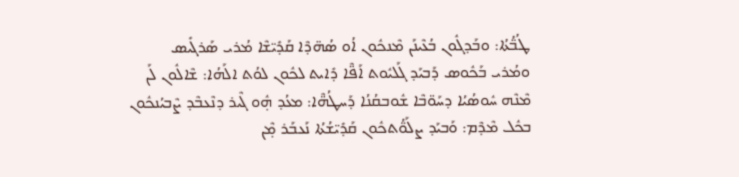ܛܳܒ̈ܳܬܳܐ: ܘܒܰܕܓܽܘܢ ܒܳܥܶܝܢܰܢ ܡܶܢܟܽܘܢ ܐܳܘ ܣܳܗ̈ܕܶܐ ܩܰܕܺܝ̈ܫܶܐ ܡܳܪܝ ܣܰܪܓܺܝܣ ܘܡܳܪܝ ܒܰܟܽܘܣ ܕܰܒܝܰܕ ܓܰܠܝܽܘܬ ܐܰܦ̈ܶܐ ܕܺܐܝܬ ܠܟܽܘܢ ܠܘܳܬ ܐܠܰܗܳܐ: ܫܶܐܠܽܘܢ ܠܰܢ ܡܶܢܶܗ ܚܽܘܣܳܝܳܐ ܕܚܰܘ̈ܒܶܐ ܫܽܘܒܩܳܢܳܐ ܕܰܚܛܳܗ̈ܶܐ: ܡܥܳܕ ܗ̣ܽܘ ܓܶܝܪ ܕܢܶܥܒܶܕ ܨܶܒܝܳܢܟܽܘܢ ܒܟܽܠ ܡܶܕܶܡ: ܘܰܒܝܰܕ ܨܠܰܘ̈ܳܬܟܽܘܢ ܩܰܕܺܝ̈ܫܳܬܳܐ ܢܰܥܒܰܪ ܡ̣ܶܢ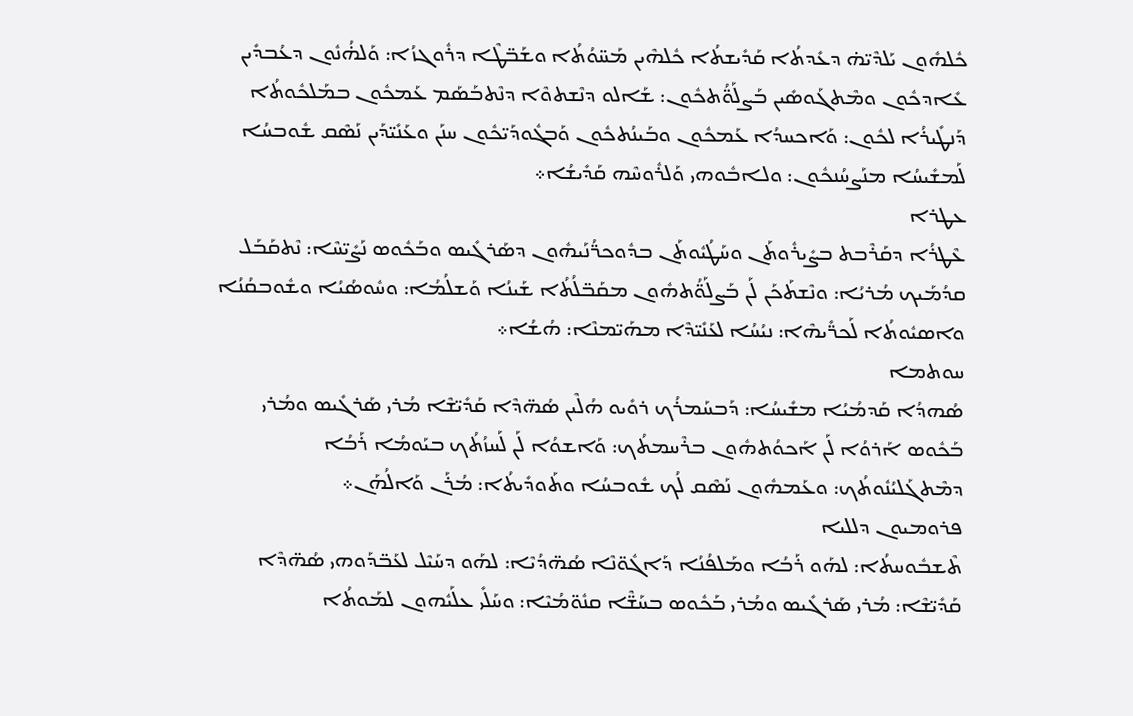ܟܽܠܗܽܘܢ ܝܰܠܕܶܝ̈ܗ̇ ܕܥܺܕܬܳܐ ܩܰܕܺܝܫܬܳܐ ܟܽܠܗܶܝܢ ܡܰܚ̈ܘܳܬܳܐ ܘܫܰܒ̈ܛܶܐ ܕܪܽܘܓܙܳܐ: ܘܰܠܗ̇ܳܢܽܘܢ ܕܥܳܒܕܺܝܢ ܥܺܐܕܟܽܘܢ ܘܡܶܬܓܰܘܣܺܝܢ ܒܰܨܠܰܘ̈ܳܬܟܽܘܢ: ܫܰܐܠܘ ܕܢܶܫܬܘܶܐ ܕܢܶܬܒܰܣܰܡ ܥܰܡܟܽܘܢ ܒܡܰܠܟܽܘܬܳܐ ܕܰܢܛܺܝܪܳܐ ܠܟܽܘܢ: ܘܰܐܟܚܕܳܐ ܥܰܡܟܽܘܢ ܘܒܰܝܢܳܬܟܽܘܢ ܘܰܒܓܽܘܕܰܝ̈ܟܽܘܢ ܚܢܰܢ ܘܥܰܢܺܝ̈ܕܰܝܢ ܢܰܣܶܩ ܫܽܘܒܚܳܐ ܠܰܡܫܺܝܚܳܐ ܡܢܰܨܚܳܢܟܽܘܢ: ܘܠܐܒܽܘܗܝ ܘܰܠܪܽܘܚܶܗ ܩܰܕܺܝܫܳܐ܀
ܥܛܪܐ
ܥܶܛܪܳܐ ܕܩܰܪܶܒܬ ܒܨܺܝܪܽܘܬܰܢ ܘܚܰܛܳܝܽܘܬܰܢ ܒܕܽܘܟܪ̈ܳܢܰܝܗܽܘܢ ܕܣܰܪܓܺܝܣ ܘܒܰܟܽܘܣ ܢܰܨܺܝ̈ܚܶܐ: ܢܶܬܩܰܒܰܠ ܩܕܳܡܰܝܟ ܡܳܪܝܳܐ: ܘܢܶܫܬܰܟܰܢ ܠܰܢ ܒܰܨܠܰܘ̈ܳܬܗܽܘܢ ܡܩܰܒ̈ܠܳܬܳܐ ܫܰܝܢܳܐ ܘܰܫܠܳܡܳܐ: ܘܚܽܘܣܳܝܳܐ ܘܫܽܘܒܩܳܢܳܐ ܘܐܣܝܽܘܬܳܐ ܠܰܟܪ̈ܺܝܗܶܐ: ܢܝܳܚܳܐ ܠܥܰܢܺܝ̈ܕܶܐ ܡܗܰܝ̈ܡܢܶܐ: ܗܳܫܳܐ܀
ܚܘܬܡܐ
ܣܳܗܕܳܐ ܩܰܕܡܳܝܳܐ ܡܫܺܝܚܳܐ: ܕܰܒܚܰܡܪܳܟ ܪܘܺܝܘ ܗܳܠܶܝܢ ܣܳܗ̈ܕܶܐ ܩܰܕܺܝ̈ܫܶܐ ܡܳܪܝ ܣܰܪܓܺܝܣ ܘܡܳܪܝ ܒܰܟܽܘܣ ܐܰܪܘܳܐ ܠܰܢ ܐܰܟܘܳܬܗܽܘܢ ܒܪܶܚܡܬܳܟ: ܘܰܐܫܘܳܐ ܠܰܢ ܠܰܚܙܳܬܳܟ ܒܝܰܘܡܳܐ ܪܰܒܳܐ ܕܡܶܬܓܰܠܝܳܢܽܘܬܳܟ: ܘܥܰܡܗܽܘܢ ܢܰܣܶܩ ܠܳܟ ܫܽܘܒܚܳܐ ܘܬܰܘܕܺܝܬܳܐ: ܡܳܪܰܢ ܘܰܐܠܳܗܰܢ܀
ܦܪܘܡܝܘܢ ܕܠܠܝܐ
ܬܶܫܒܽܘܚܬܳܐ: ܠܗܰܘ ܪܰܒܳܐ ܘܡܰܠܦܳܢܳܐ ܕܰܐܓܽܘ̈ܢܶܐ ܣܳܗ̈ܕܳܝܶܐ: ܠܗܰܘ ܕܚܰܝܶܠ ܠܥܰܒ̈ܕܰܘܗܝ ܣܳܗ̈ܕܶܐ ܩܰܕܺܝ̈ܫܶܐ: ܡܳܪܝ ܣܰܪܓܺܝܣ ܘܡܳܪܝ ܒܰܟܽܘܣ ܒܚܰܫ̈ܶܐ ܩܢܽܘ̈ܡܳܝܶܐ: ܘܚܰܠܺܝ ܥܠܰܝܽܗܘܢ ܠܡܰܘܬܳܐ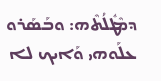ܕܡܶܛܽܠܳܬܶܗ: ܘܒܰܣܰܪܘ ܥܠܰܘܗܝ ܘܰܐܝܟ ܠܐ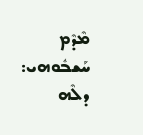ܡܶܕܶܡ ܚܰܫܒܽܘܗܝ: ܕܠܶܗ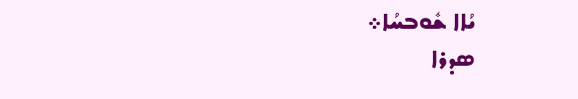ܝܳܐܐ ܫܽܘܒܚܳܐ܀
ܣܕܪܐ